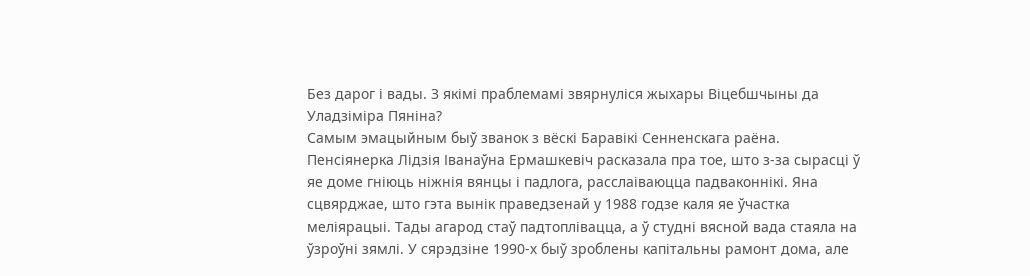Без дарог і вады. З якімі праблемамі звярнуліся жыхары Віцебшчыны да Уладзіміра Пяніна?
Самым эмацыйным быў званок з вёскі Баравікі Сенненскага раёна. Пенсіянерка Лідзія Іванаўна Ермашкевіч расказала пра тое, што з-за сырасці ў яе доме гніюць ніжнія вянцы і падлога, расслаіваюцца падваконнікі. Яна сцвярджае, што гэта вынік праведзенай у 1988 годзе каля яе ўчастка меліярацыі. Тады агарод стаў падтоплівацца, а ў студні вясной вада стаяла на ўзроўні зямлі. У сярэдзіне 1990-х быў зроблены капітальны рамонт дома, але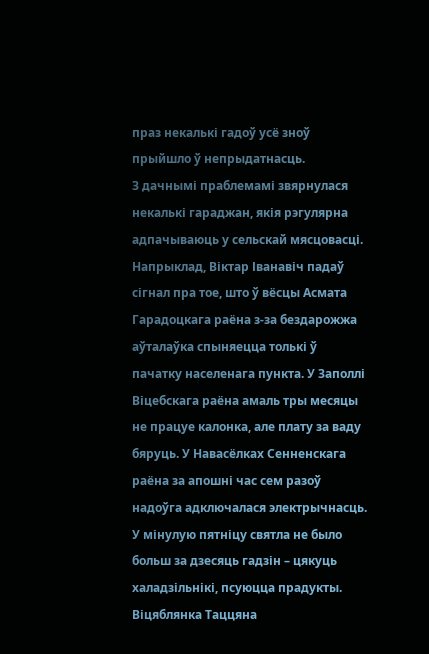праз некалькі гадоў усё зноў прыйшло ў непрыдатнасць.
З дачнымі праблемамі звярнулася некалькі гараджан, якія рэгулярна адпачываюць у сельскай мясцовасці. Напрыклад, Віктар Іванавіч падаў сігнал пра тое, што ў вёсцы Асмата Гарадоцкага раёна з-за бездарожжа аўталаўка спыняецца толькі ў пачатку населенага пункта. У Заполлі Віцебскага раёна амаль тры месяцы не працуе калонка, але плату за ваду бяруць. У Навасёлках Сенненскага раёна за апошні час сем разоў надоўга адключалася электрычнасць. У мінулую пятніцу святла не было больш за дзесяць гадзін – цякуць халадзільнікі, псуюцца прадукты. Віцяблянка Таццяна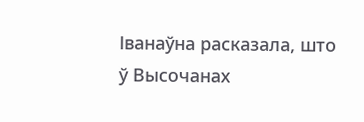Іванаўна расказала, што ў Высочанах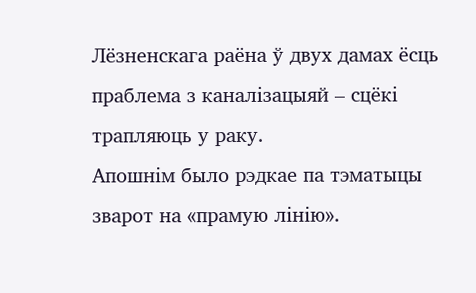Лёзненскага раёна ў двух дамах ёсць праблема з каналізацыяй – сцёкі трапляюць у раку.
Апошнім было рэдкае па тэматыцы зварот на «прамую лінію».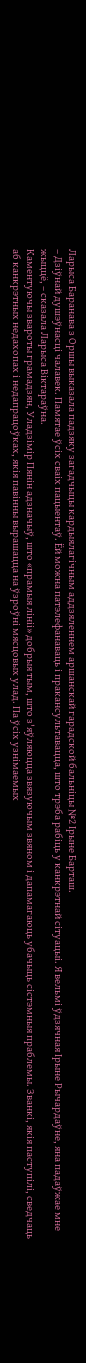Ларыса Баранава з Оршы выказала падзяку загадчыцы кардыялагічным аддзяленнем аршанскай гарадской бальніцы №2 Ірыне Барташ.
– Дзіўнай душэўнасці чалавек. Памятае ўсіх сваіх пацыентаў. Ёй можна патэлефанаваць і пракансультавацца, што трэба рабіць у канкрэтнай сітуацыі. Я вельмі ўдзячная Ірыне Рычардаўне, яна падаўжае мне жыццё, – сказала Ларыса Віктараўна.
Каментуючы звароты грамадзян, Уладзімір Пянін адзначыў, што «прамыя лініі» добрыя тым, што з'яўляюцца звязуючым звяном і дапамагаюць убачыць сістэмныя праблемы. Званкі, якія паступілі, сведчаць аб канкрэтных недахопах і недапрацоўках, якія павінны вырашацца на ўзроўні мясцовых улад. Па ўсіх узнімаемых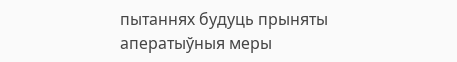пытаннях будуць прыняты аператыўныя меры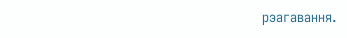рэагавання.